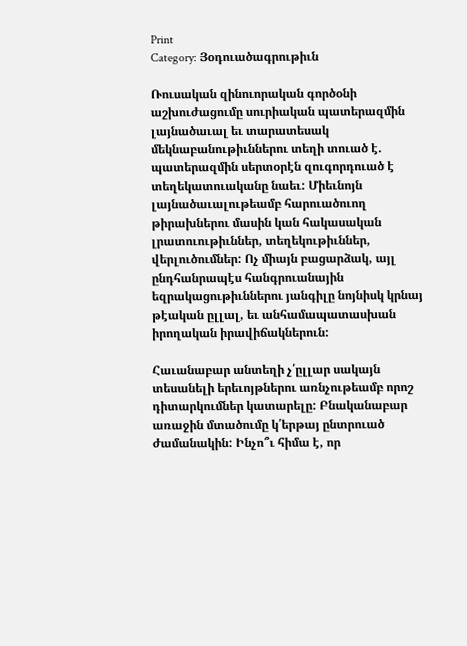Print
Category: Յօդուածագրութիւն

Ռուսական զինուորական գործօնի աշխուժացումը սուրիական պատերազմին լայնածաւալ եւ տարատեսակ մեկնաբանութիւններու տեղի տուած է. պատերազմին սերտօրէն զուգորդուած է տեղեկատուականը նաեւ: Միեւնոյն լայնածաւալութեամբ հարուածուող թիրախներու մասին կան հակասական լրատուութիւններ, տեղեկութիւններ, վերլուծումներ: Ոչ միայն բացարձակ, այլ ընդհանրապէս հանգրուանային եզրակացութիւններու յանգիլը նոյնիսկ կրնայ թէական ըլլալ, եւ անհամապատասխան իրողական իրավիճակներուն:

Հաւանաբար անտեղի չ՛ըլլար սակայն տեսանելի երեւոյթներու առնչութեամբ որոշ դիտարկումներ կատարելը: Բնականաբար առաջին մտածումը կ՛երթայ ընտրուած ժամանակին: Ինչո՞ւ հիմա է, որ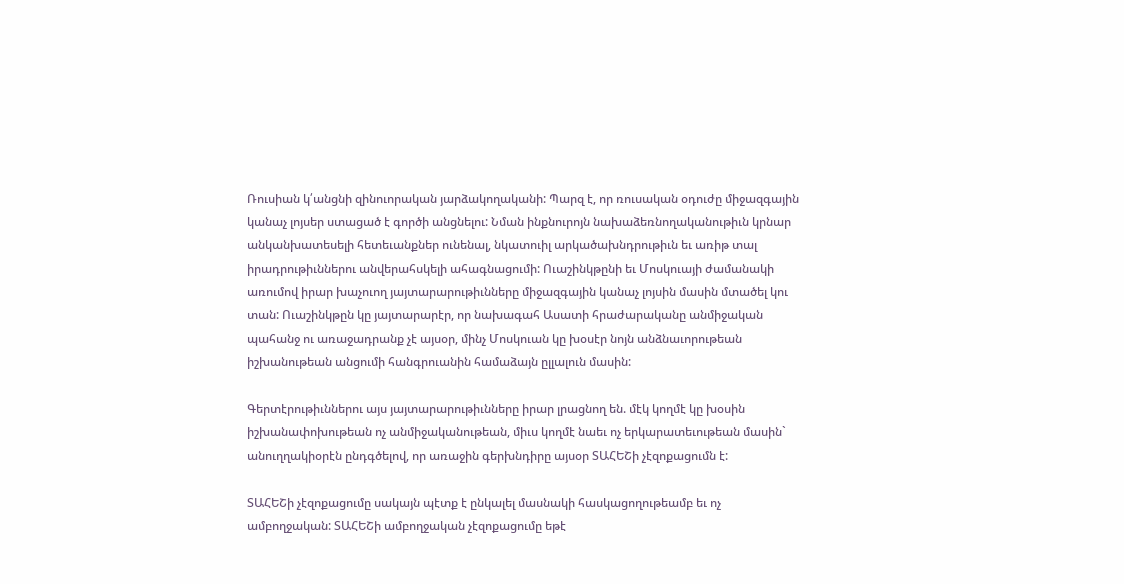Ռուսիան կ՛անցնի զինուորական յարձակողականի: Պարզ է, որ ռուսական օդուժը միջազգային կանաչ լոյսեր ստացած է գործի անցնելու: Նման ինքնուրոյն նախաձեռնողականութիւն կրնար անկանխատեսելի հետեւանքներ ունենալ, նկատուիլ արկածախնդրութիւն եւ առիթ տալ իրադրութիւններու անվերահսկելի ահագնացումի: Ուաշինկթընի եւ Մոսկուայի ժամանակի առումով իրար խաչուող յայտարարութիւնները միջազգային կանաչ լոյսին մասին մտածել կու տան: Ուաշինկթըն կը յայտարարէր, որ նախագահ Ասատի հրաժարականը անմիջական պահանջ ու առաջադրանք չէ այսօր, մինչ Մոսկուան կը խօսէր նոյն անձնաւորութեան իշխանութեան անցումի հանգրուանին համաձայն ըլլալուն մասին:

Գերտէրութիւններու այս յայտարարութիւնները իրար լրացնող են. մէկ կողմէ կը խօսին իշխանափոխութեան ոչ անմիջականութեան, միւս կողմէ նաեւ ոչ երկարատեւութեան մասին` անուղղակիօրէն ընդգծելով, որ առաջին գերխնդիրը այսօր ՏԱՀԵՇի չէզոքացումն է:

ՏԱՀԵՇի չէզոքացումը սակայն պէտք է ընկալել մասնակի հասկացողութեամբ եւ ոչ ամբողջական: ՏԱՀԵՇի ամբողջական չէզոքացումը եթէ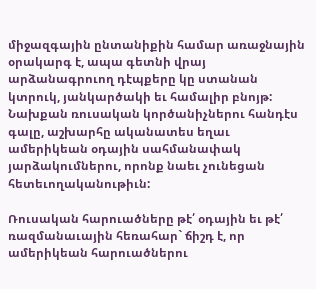միջազգային ընտանիքին համար առաջնային օրակարգ է, ապա գետնի վրայ արձանագրուող դէպքերը կը ստանան կտրուկ, յանկարծակի եւ համալիր բնոյթ: Նախքան ռուսական կործանիչներու հանդէս գալը, աշխարհը ականատես եղաւ ամերիկեան օդային սահմանափակ յարձակումներու, որոնք նաեւ չունեցան հետեւողականութիւն:

Ռուսական հարուածները թէ՛ օդային եւ թէ՛ ռազմանաւային հեռահար` ճիշդ է, որ ամերիկեան հարուածներու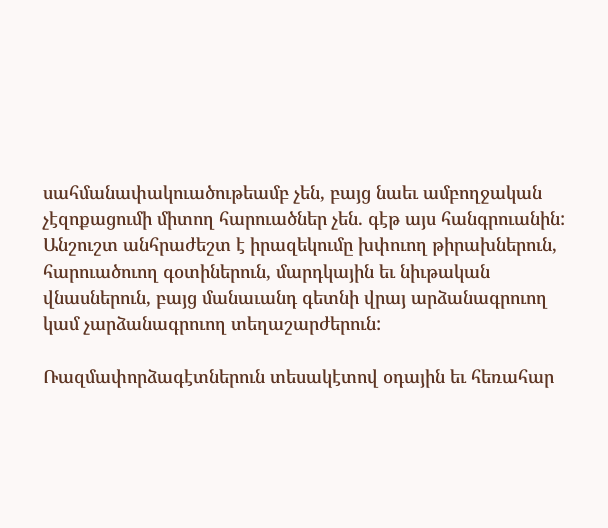սահմանափակուածութեամբ չեն, բայց նաեւ ամբողջական չէզոքացումի միտող հարուածներ չեն. գէթ այս հանգրուանին: Անշուշտ անհրաժեշտ է իրազեկումը խփուող թիրախներուն, հարուածուող գօտիներուն, մարդկային եւ նիւթական վնասներուն, բայց մանաւանդ գետնի վրայ արձանագրուող կամ չարձանագրուող տեղաշարժերուն:

Ռազմափորձագէտներուն տեսակէտով օդային եւ հեռահար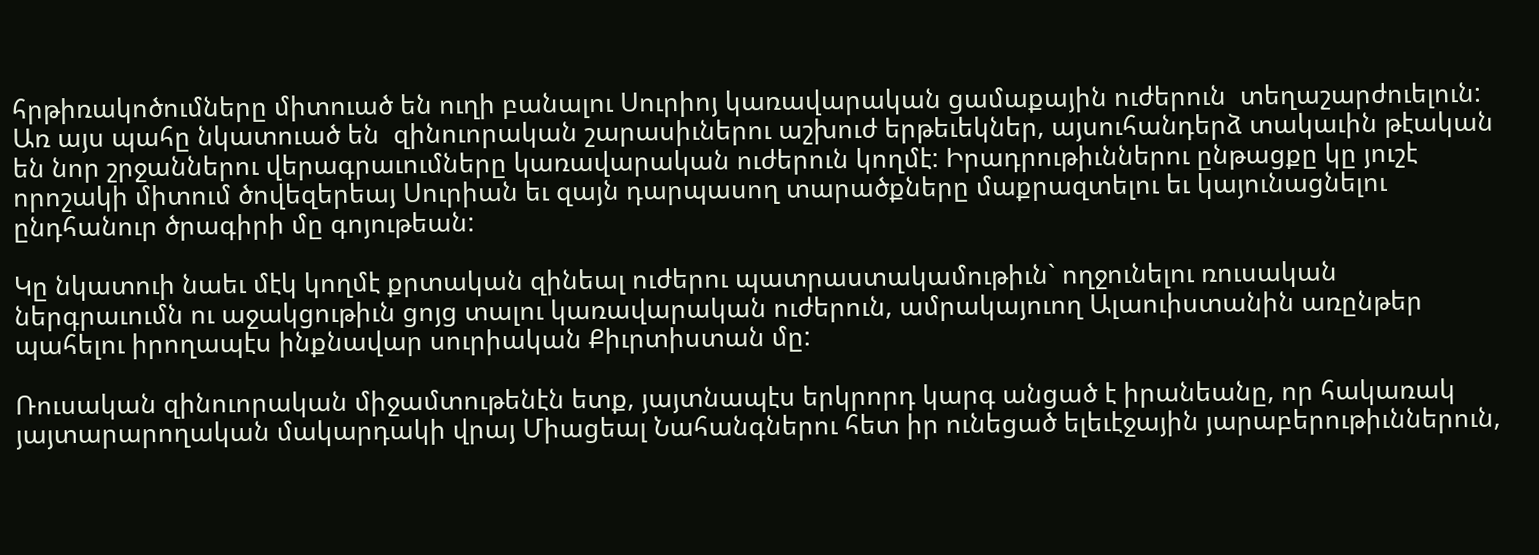հրթիռակոծումները միտուած են ուղի բանալու Սուրիոյ կառավարական ցամաքային ուժերուն  տեղաշարժուելուն: Առ այս պահը նկատուած են  զինուորական շարասիւներու աշխուժ երթեւեկներ, այսուհանդերձ տակաւին թէական են նոր շրջաններու վերագրաւումները կառավարական ուժերուն կողմէ: Իրադրութիւններու ընթացքը կը յուշէ որոշակի միտում ծովեզերեայ Սուրիան եւ զայն դարպասող տարածքները մաքրազտելու եւ կայունացնելու ընդհանուր ծրագիրի մը գոյութեան:

Կը նկատուի նաեւ մէկ կողմէ քրտական զինեալ ուժերու պատրաստակամութիւն` ողջունելու ռուսական ներգրաւումն ու աջակցութիւն ցոյց տալու կառավարական ուժերուն, ամրակայուող Ալաուիստանին առընթեր պահելու իրողապէս ինքնավար սուրիական Քիւրտիստան մը:

Ռուսական զինուորական միջամտութենէն ետք, յայտնապէս երկրորդ կարգ անցած է իրանեանը, որ հակառակ յայտարարողական մակարդակի վրայ Միացեալ Նահանգներու հետ իր ունեցած ելեւէջային յարաբերութիւններուն,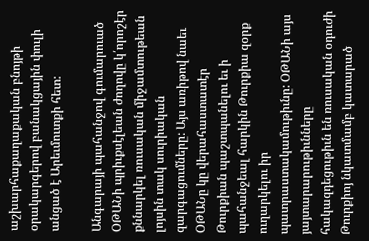աշխարհաքաղաքական բնոյթի օրակարգերով բանակցային փուլի անցած է Արեւմուտքի հետ:

Անգարայի պահանջով գումարուած ՕԹԱՆի պրիւքսէլեան ժողովը կ՛որոշէր քննարկել ռուսական միջամտութեան լոյսին տակ սուրիական զարգացումները: Այս առիթով նաեւ ՕԹԱՆը կը վերահաստատէր Թուրքիան պաշտպանելու եւ ի պահանջեալ հարկին Թուրքիա զօրք ուղարկելու իր պատրաստակամութիւնը: ՕԹԱՆի այս յայտարարութիւնները հակազդեցութիւն են ռուսական օդուժի Թուրքիոյ նկատմամբ կատարած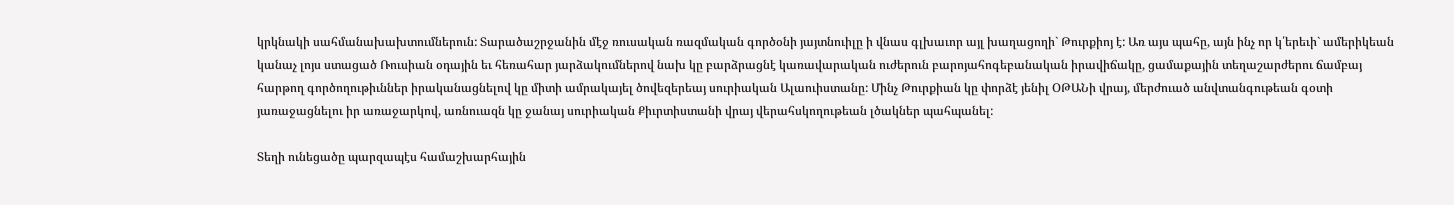կրկնակի սահմանախախտումներուն: Տարածաշրջանին մէջ ռուսական ռազմական գործօնի յայտնուիլը ի վնաս գլխաւոր այլ խաղացողի` Թուրքիոյ է: Առ այս պահը, այն ինչ որ կ՛երեւի` ամերիկեան կանաչ լոյս ստացած Ռուսիան օդային եւ հեռահար յարձակումներով նախ կը բարձրացնէ կառավարական ուժերուն բարոյահոգեբանական իրավիճակը, ցամաքային տեղաշարժերու ճամբայ հարթող գործողութիւններ իրականացնելով կը միտի ամրակայել ծովեզերեայ սուրիական Ալաուիստանը: Մինչ Թուրքիան կը փորձէ յենիլ ՕԹԱՆի վրայ, մերժուած անվտանգութեան գօտի յառաջացնելու իր առաջարկով, առնուազն կը ջանայ սուրիական Քիւրտիստանի վրայ վերահսկողութեան լծակներ պահպանել:

Տեղի ունեցածը պարզապէս համաշխարհային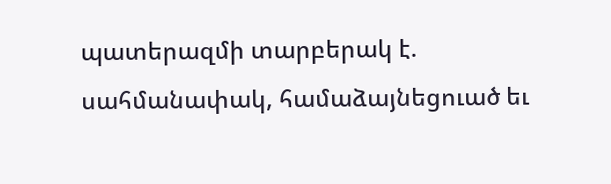պատերազմի տարբերակ է. սահմանափակ, համաձայնեցուած եւ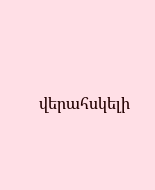վերահսկելի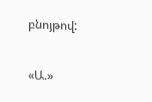բնոյթով:

«Ա.»